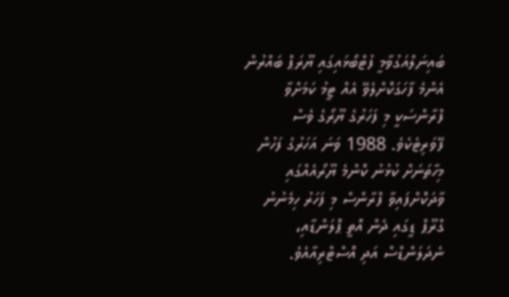ބައިނަލްއަގުވާމީ ފުޓްބޯޅައިގައި ޔޫރަޕް ބައްރުން އެންމެ ފާހަގަކޮށްލެވޭ އެއް ޓީމު ކަމަށްވާ ފްރާންސަކީ މި ފަހަރުގެ ޔޫރޯގެ ވެސް ފޭވަރިޓެކެވެ. 1988 ވަނަ އަހަރުގެ ފަހުން މިހާތަނަށް ކުޅުނު ކޮންމެ ޔޫރޯއެއްގައި ވާދަކޮށްފައިވާ ފްރާންސް މި ފަހަރު ހިމެނުނު ގްރޫޕް ޑީގައި ދެން އޮތީ ޕޮލަންޑާއި، ނެދަލަންޑްސް އަދި އޮސްޓްރިއާއެވެ.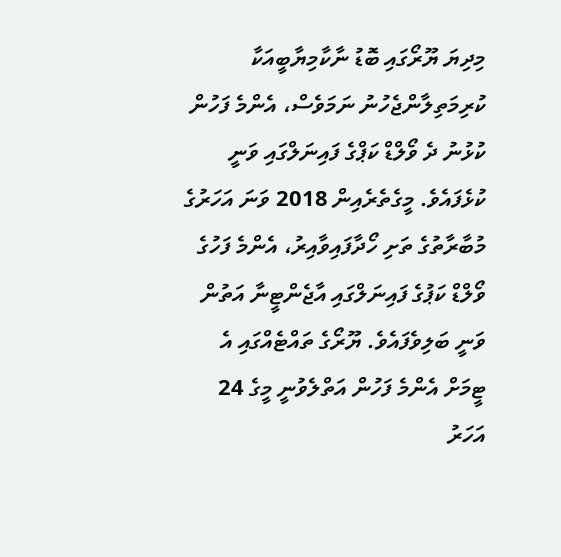މިދިޔަ ޔޫރޯގައި ބޮޑު ނާކާމިޔާބީއަކާ ކުރިމަތިލާންޖެހުނު ނަމަވެސް، އެންމެ ފަހުން ކުޅުނު ދެ ވޯލްޑް ކަޕްގެ ފައިނަލްގައި ވަނީ ކުޅެފައެވެ. މީގެތެރެއިން 2018 ވަނަ އަހަރުގެ މުބާރާތުގެ ތަށި ހޯދާފައިވާއިރު، އެންމެ ފަހުގެ ވޯލްޑް ކަޕުގެ ފައިނަލްގައި އާޖެންޓީނާ އަތުން ވަނީ ބަލިވެފައެވެ. ޔޫރޯގެ ތައްޓެއްގައި އެ ޓީމަށް އެންމެ ފަހުން އަތްލެވުނީ މީގެ 24 އަހަރު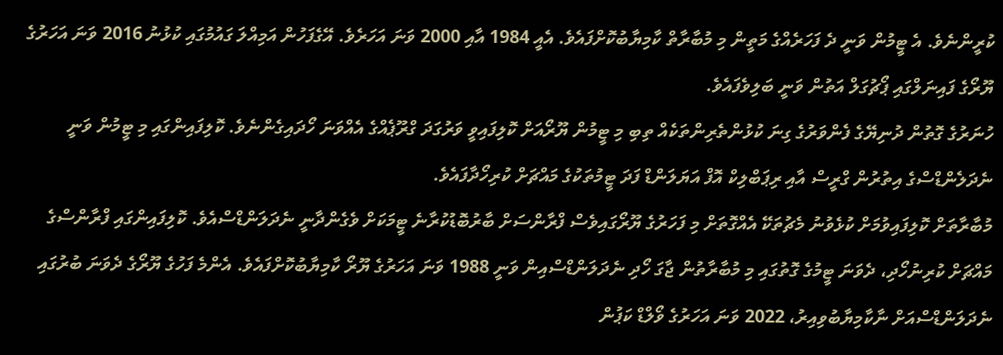ކުރީންނެވެ. އެ ޓީމުން ވަނީ ދެ ފަހަރެއްގެ މަތީން މި މުބާރާތް ކާމިޔާބުކޮށްފައެވެ. އެއީ 1984 އާއި 2000 ވަނަ އަހަރެވެ. އޭގެފަހުން އަމިއްލަ ގައުމުގައި ކުޅުނު 2016 ވަނަ އަހަރުގެ ޔޫރޯގެ ފައިނަލްގައި ޕޯޗުގަލް އަތުން ވަނީ ބަލިވެފައެވެ.
ހުނަރުގެ ގޮތުން ދުނިޔޭގެ ފެންވަރުގެ ގިނަ ކުޅުންތެރިންތަކެއް ތިބި މި ޓީމުން ޔޫރޯއަށް ކޮލިފައިވީ ވަރުގަދަ ގްރޫޕެއްގެ އެއްވަނަ ހޯދައިގެންނެވެ. ކޮލިފައިންގައި މި ޓީމުން ވަނީ ނެދަލެންޑްސްގެ އިތުރުން ގްރީސް އާއި ރިޕަބްލިކް އޮފް އަޔަލަންޑް ފަދަ ޓީމުތަކުގެ މައްޗަށް ކުރިހޯދާފައެވެ.
މުބާރާތަށް ކޮލިފައިވުމަށް ކުޅެވުނު މެޗުތަކޭ އެއްގޮތަށް މި ފަހަރުގެ ޔޫރޯގައިވެސް ފްރާންސަށް ބާރުބޮޑުކުރާނެ ޓީމަކަށް ވެގެންދާނީ ނެދަލަންޑްސްއެވެ. ކޮލިފައިންގައި ފްރާންސްގެ މައްޗަށް ކުރިނުހޯދި، ދެވަނަ ޓީމުގެ ގޮތުގައި މި މުބާރާތުން ޖާގަ ހޯދި ނެދަލަންޑްސްއިން ވަނީ 1988 ވަނަ އަހަރުގެ ޔޫރޯ ކާމިޔާބުކޮށްފައެވެ. އެންމެ ފަހުގެ ޔޫރޯގެ ދެވަނަ ބުރުގައި ނެދަލަންޑްސްއަށް ނާކާމިޔާބުވިއިރު، 2022 ވަނަ އަހަރުގެ ވޯލްޑް ކަޕުން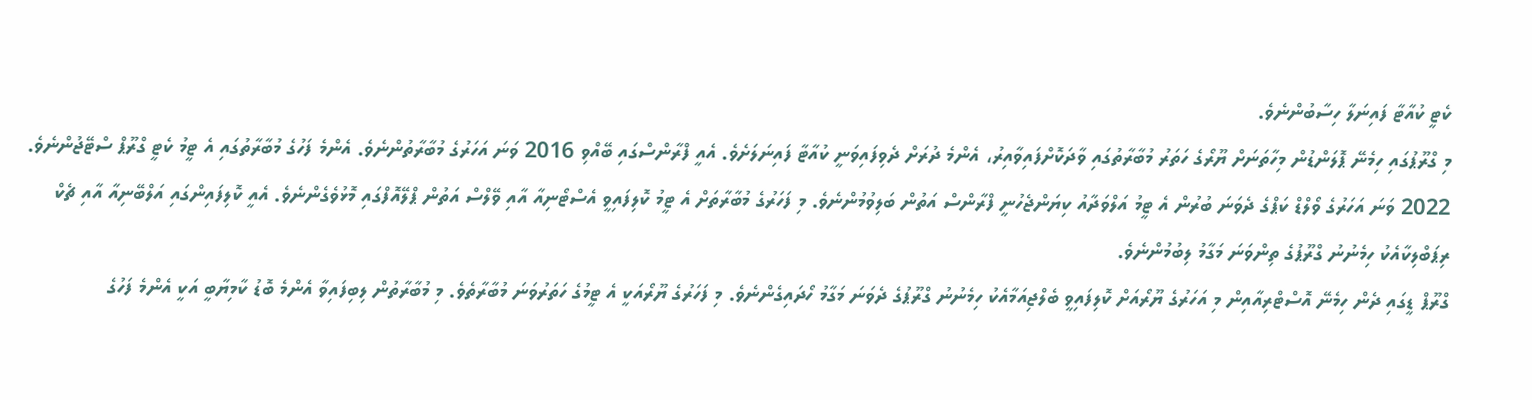ކެޓީ ކުއާޓާ ފައިނަލާ ހިސާބުންނެވެ.
މި ގްރޫޕުގައި ހިމެނޭ ޕޮލަންޑުން މިހާތަނަށް ޔޫރޯގެ ހަތަރު މުބާރާތުގައި ވާދަކޮށްފައިވާއިރު، އެންމެ ދުރަށް ދެވިފައިވަނީ ކުއާޓާ ފައިނަލަށެވެ. އެއީ ފްރާންސްގައި ބޭއްވި 2016 ވަނަ އަހަރުގެ މުބާރާތުންނެވެ. އެންމެ ފަހުގެ މުބާރާތުގައި އެ ޓީމު ކެޓީ ގްރޫޕް ސްޓޭޖުންނެވެ. 2022 ވަނަ އަހަރުގެ ވޯލްޑް ކަޕްގެ ދެވަނަ ބުރުން އެ ޓީމު އަލްވަދާއު ކިޔަންޖެހުނީ ފްރާންސް އަތުން ބަލިވުމުންނެވެ. މި ފަހަރުގެ މުބާރާތަށް އެ ޓީމު ކޮލިފައިވީ އެސްޓޯނިއާ އާއި ވޭލްސް އަތުން ޕްލޭއޮފްގައި މޮޅުވެގެންނެވެ. އެއީ ކޮލިފައިންގައި އަލްބޭނިއާ އާއި ޗެކް ރިޕަބްލިކާއެކު ހިމެނުނު ގްރޫޕުގެ ތިންވަނަ މަގާމު ލިބުމުންނެވެ.
ގްރޫޕް ޑީގައި ދެން ހިމެނޭ އޮސްޓްރިއާއިން މި އަހަރުގެ ޔޫރޯއަށް ކޮލިފައިވީ ބެލްޖިއަމާއެކު ހިމެނުނު ގްރޫޕުގެ ދެވަނަ މަގާމު ހޯދައިގެންނެވެ. މި ފަހަރުގެ ޔޫރޯއަކީ އެ ޓީމުގެ ހަތަރުވަނަ މުބާރާތެވެ. މި މުބާރާތުން ލިބިފައިވާ އެންމެ ބޮޑު ކާމިޔާބީ އަކީ އެންމެ ފަހުގެ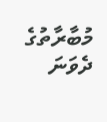މުބާރާތުގެ ދެވަނަ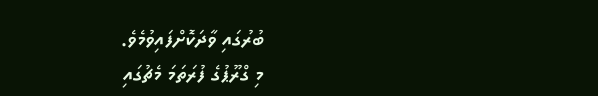ބުރުގައި ވާދަކޮށްފައިވުމެވެ.
މި ގްރޫޕުގެ ފުރަތަމަ މެޗުގައި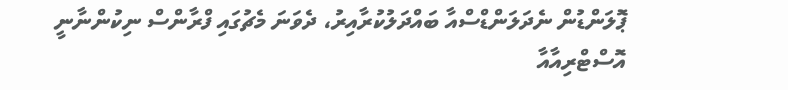ޕޮލަންޑުން ނެދަލަންޑްސްއާ ބައްދަލުކުރާއިރު، ދެވަނަ މެޗުގައި ފްރާންސް ނިކުންނާނީ އޮސްޓްރިއާއާ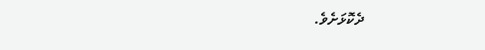ދެކޮޅަށެވެ.